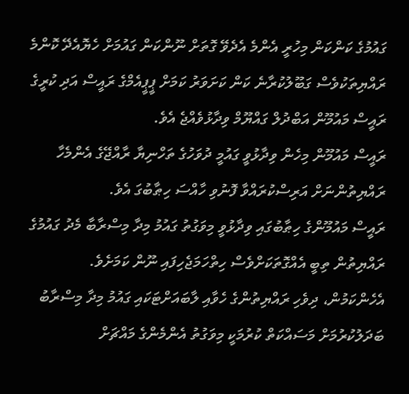ގައުމުގެ ކަންކަން މިހުރީ އެންމެ އެދެވޭ ގޮތަށް ނޫންކަން ގައުމަށް ހެޔޮއެދޭ ކޮންމެ ރައްޔިތަކުވެސް ގަބޫލުކުރާނެ ކަން ކަށަވަރު ކަމަށް ޕީޕީއެމްގެ ރައީސް އަދި ކުރީގެ ރައީސް މައުމޫން އަބްދުލް ގައްޔޫމް ވިދާޅުވެއްޖެ އެވެ.
ރައީސް މައުމޫން މިހެން ވިދާޅުވީ ގައުމީ ދުވަހުގެ ތަހްނިޔާ ރާއްޖޭގެ އެންމެހާ ރައްޔިތުންނަށް އަރިސްކުރައްވާ ފޮނުވި ހާއްސަ ހިޠާބުގަ އެވެ.
ރައީސް މައުމޫންގެ ހިޠާބުގައި ވިދާޅުވީ މިވަގުތު ގައުމު މިދާ މިސްރާބާ މެދު ގައުމުގެ ރައްޔިތުން ތިބީ އެއްގޮތަކަށްވެސް ހިތްހަމަޖެހިފައި ނޫން ކަމަށެވެ. އެހެންކަމުން، ދިވެހި ރައްޔިތުންގެ ހެވާއި ލާބައަށްޓަކައި ގައުމު މިދާ މިސްރާބު ބަދަލުކުރުމަށް މަސައްކަތް ކުރުމަކީ މިވަގުތު އެންމެންގެ މައްޗަށް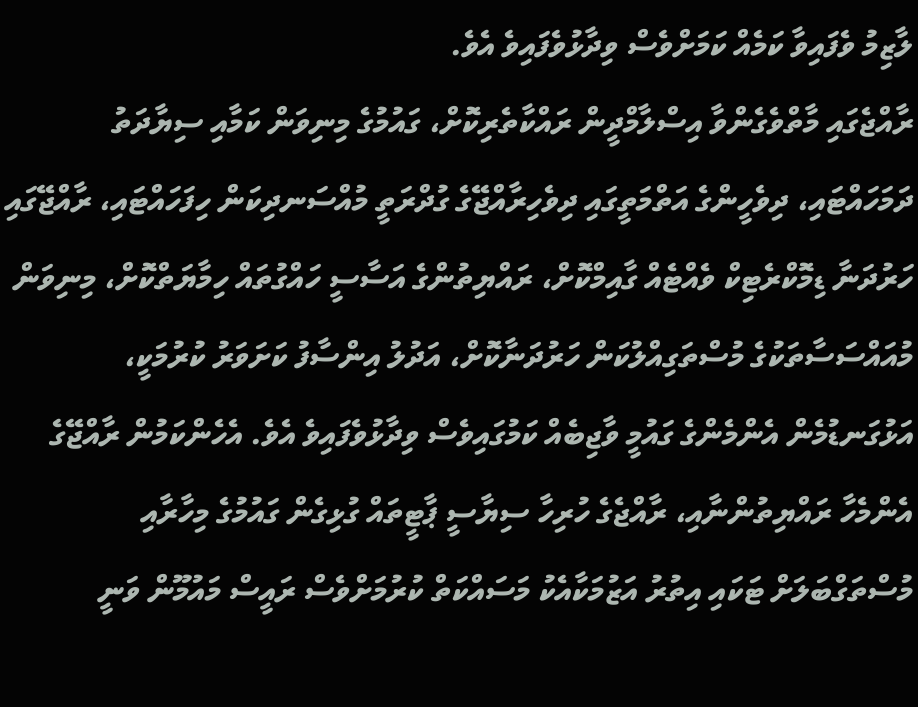ލާޒިމު ވެފައިވާ ކަމެއް ކަމަށްވެސް ވިދާޅުވެފައިވެ އެވެ.
ރާއްޖެގައި މާތްވެގެންވާ އިސްލާމްދީން ރައްކާތެރިކޮށް، ގައުމުގެ މިނިވަން ކަމާއި ސިޔާދަތު ދަމަހައްޓައި، ދިވެހީންގެ އަތްމަތީގައި ދިވެހިރާއްޖޭގެ ގުދްރަތީ މުއްސަނދިކަން ހިފަހައްޓައި، ރާއްޖޭގައި ހަރުދަނާ ޑިމޮކްރެޓިކް ވެއްޓެއް ގާއިމްކޮށް، ރައްޔިތުންގެ އަސާސީ ހައްގުތައް ހިމާޔަތްކޮށް، މިނިވަން މުއައްސަސާތަކުގެ މުސްތަގިއްލުކަން ހަރުދަނާކޮށް، އަދުލު އިންސާފު ކަށަވަރު ކުރުމަކީ، އަޅުގަނޑުމެން އެންމެންގެ ގައުމީ ވާޖިބެއް ކަމުގައިވެސް ވިދާޅުވެފައިވެ އެވެ. އެހެންކަމުން ރާއްޖޭގެ އެންމެހާ ރައްޔިތުންނާއި، ރާއްޖެގެ ހުރިހާ ސިޔާސީ ޕާޓީތައް ގުޅިގެން ގައުމުގެ މިހާރާއި މުސްތަގްބަލަށް ޓަކައި އިތުރު އަޒުމަކާއެކު މަސައްކަތް ކުރުމަށްވެސް ރައީސް މައުމޫން ވަނީ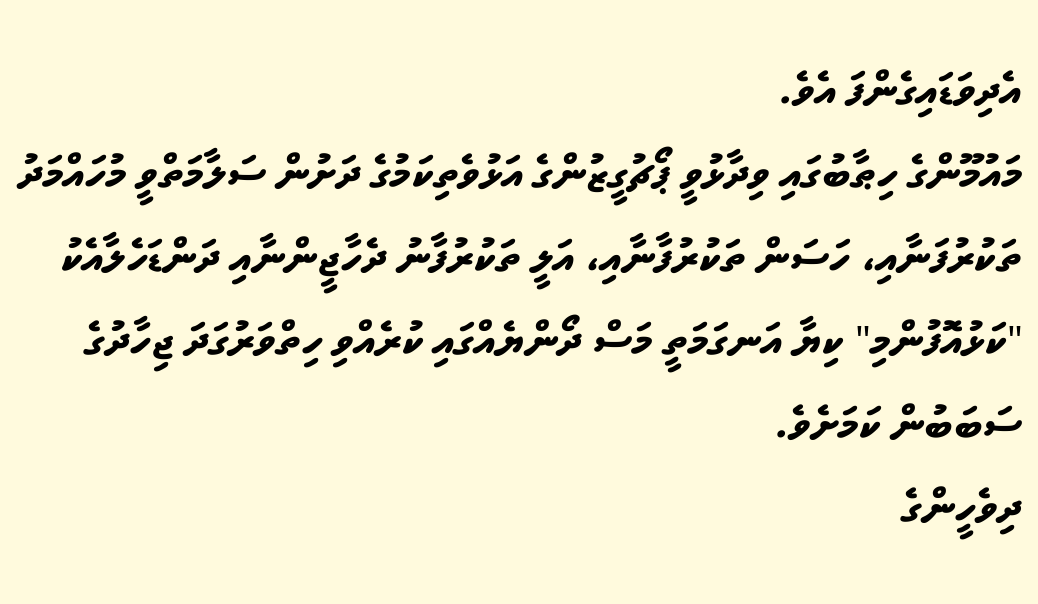އެދިވަޑައިގެންފަ އެވެ.
މައުމޫންގެ ހިޠާބުގައި ވިދާޅުވީ ޕޯޗުގީޒުންގެ އަޅުވެތިކަމުގެ ދަށުން ސަލާމަތްވީ މުހައްމަދު ތަކުރުފަނާއި، ހަސަން ތަކުރުފާނާއި، އަލީ ތަކުރުފާނު ދެހާޖީންނާއި ދަންޑަހެލާއެކު "ކަޅުއޮފުންމި" ކިޔާ އަނގަމަތީ މަސް ދޯންޔެއްގައި ކުރެއްވި ހިތްވަރުގަދަ ޖިހާދުގެ ސަބަބުން ކަމަށެވެ.
ދިވެހީންގެ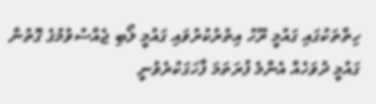ހިތްތަކުގައި ގައުމީ ރޫހު އިތުރުކުރުވައި ގައުމީ ލޯބި ޖެއްސުވުމުގެ ގޮތުން ގައުމީ ދުވަހެއް އެންމެ ފުރަތަމަ ފާހަގަކުރެވުނީ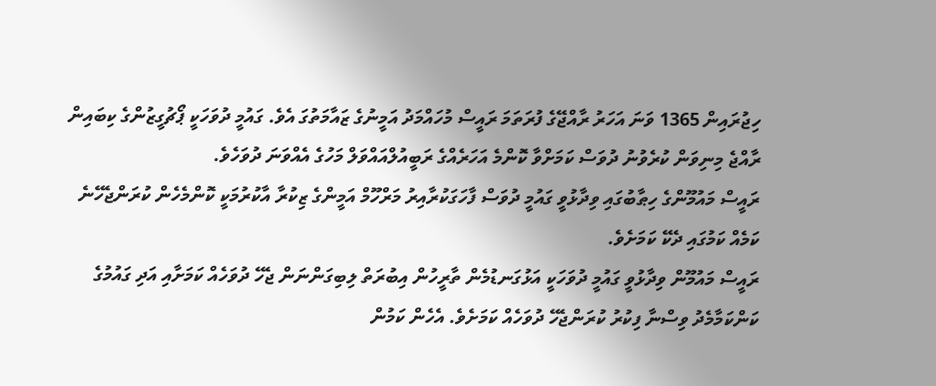ހިޖުރައިން 1365 ވަނަ އަހަރު ރާއްޖޭގެ ފުރަތަމަ ރައީސް މުހައްމަދު އަމީނުގެ ޒައާމަތުގަ އެވެ. ގައުމީ ދުވަހަކީ ޕޯޗުގީޒުންގެ ކިބައިން ރާއްޖެ މިނިވަން ކުރެވުނު ދުވަސް ކަމަށްވާ ކޮންމެ އަހަރެއްގެ ރަބީއުލްއައްވަލް މަހުގެ އެއްވަނަ ދުވަހެވެ.
ރައީސް މައުމޫންގެ ހިޠާބުގައި ވިދާޅުވީ ގައުމީ ދުވަސް ފާހަގަކުރާއިރު މަރްހޫމް އަމީންގެ ޒިކުރާ އާކުރުމަކީ ކޮންމެހެން ކުރަންޖެހޭނެ ކަމެއް ކަމުގައި ދެކޭ ކަމަށެވެ.
ރައީސް މައުމޫން ވިދާޅުވީ ގައުމީ ދުވަހަކީ އަޅުގަނޑުމެން ތާރީހުން އިބުރަތް ލިބިގަންނަން ޖެހޭ ދުވަހެއް ކަމަށާއި އަދި ގައުމުގެ ކަންކަމާމެދު ވިސްނާ ފިކުރު ކުރަންޖެހޭ ދުވަހެއް ކަމަށެވެ. އެހެން ކަމުން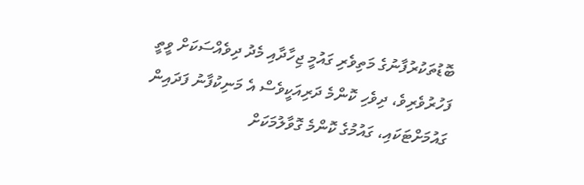ބޮޑުތަކުރުފާނުގެ މަތިވެރި ގައުމީ ޖިހާދާއި މެދު ދިވެއްސަކަށް ވީތީ ފަހުރުވެރިވެ، ދިވެހި ކޮންމެ ދަރިއަކީވެސް އެ މަނިކުފާނު ފަދައިން ގައުމަށްޓަކައި، ގައުމުގެ ކޮންމެ ގޮވާލުމަކަށް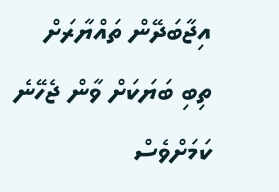އިޖާބަދޭން ތައްޔާރަށް ތިބި ބަޔަކަށް ވާން ޖެހޭނެ ކަމަށްވެސް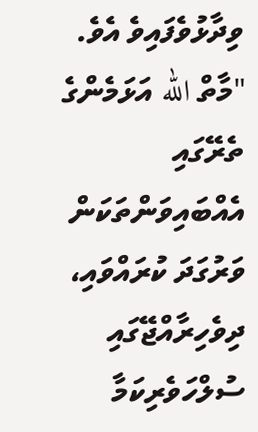ވިދާޅުވެފައިވެ އެވެ.
"މާތް الله އަޅަމެންގެ ތެރޭގައި އެއްބައިވަންތަކަން ވަރުގަދަ ކުރައްވައި، ދިވެހިރާއްޖޭގައި ސުލްހަވެރިކަމާ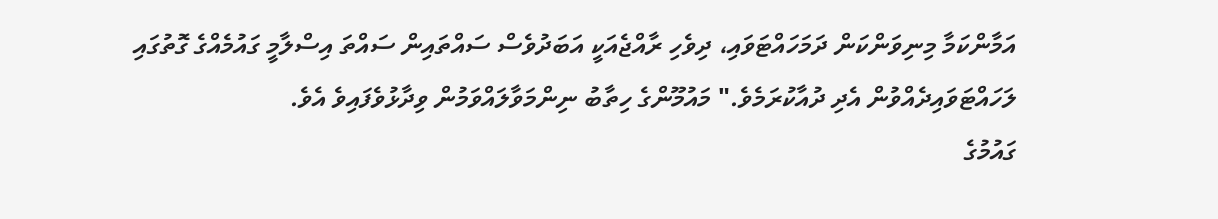އަމާންކަމާ މިނިވަންކަން ދަމަހައްޓަވައި، ދިވެހި ރާއްޖެއަކީ އަބަދުވެސް ސައްތައިން ސައްތަ އިސްލާމީ ގައުމެއްގެ ގޮތުގައި ލަހައްޓަވައިދެއްވުން އެދި ދުއާކުރަމެވެ." މައުމޫންގެ ހިތާބު ނިންމަވާލައްވަމުން ވިދާޅުވެފައިވެ އެވެ.
ގައުމުގެ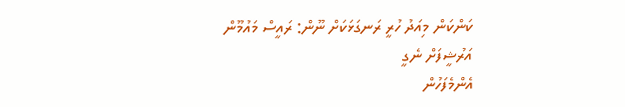ކަންކަން މިއަދު ހުރީ ރަނގަޅަކަށް ނޫން: ރައީސް މައުމޫން
އަރުޝީފަށް ނެގީ
އެންމެފަހުން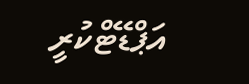އަޕްޑޭޓްކުރީ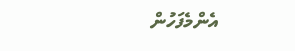އެންމެފަހުން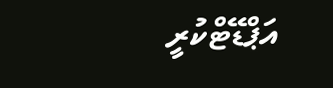އަޕްޑޭޓްކުރީ